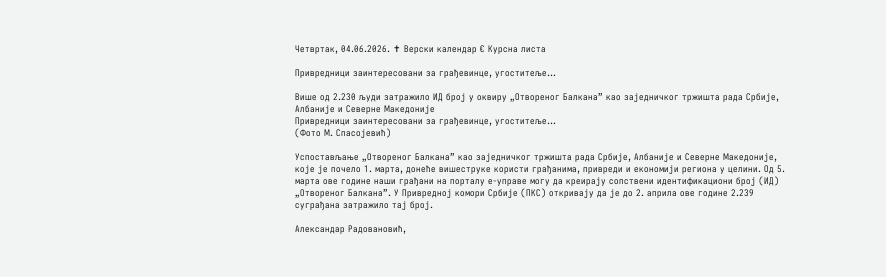Четвртак, 04.06.2026. ✝ Верски календар € Курсна листа

Привредници заинтересовани за грађевинце, угоститеље...

Више од 2.230 људи затражило ИД број у оквиру „Отвореног Балкана” као заједничког тржишта рада Србије, Албаније и Северне Македоније
Привредници заинтересовани за грађевинце, угоститеље...
(Фото М. Спасојевић)

Успостављање „Отвореног Балкана” као заједничког тржишта рада Србије, Албаније и Северне Македоније, које је почело 1. марта, донеће вишеструке користи грађанима, привреди и економији региона у целини. Од 5. марта ове године наши грађани на порталу е-управе могу да креирају сопствени идентификациони број (ИД) „Отвореног Балкана”. У Привредној комори Србије (ПКС) откривају да је до 2. априла ове године 2.239 суграђана затражило тај број.

Александар Радовановић,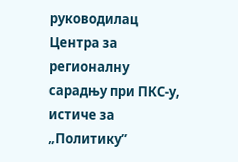руководилац Центра за регионалну сарадњу при ПКС-у, истиче за „Политику”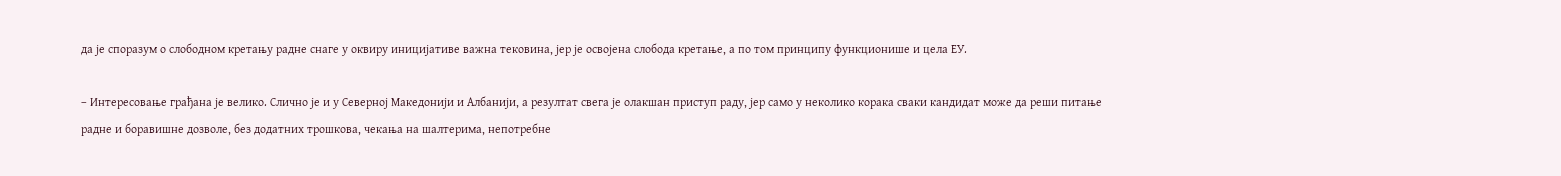да је споразум о слободном кретању радне снаге у оквиру иницијативе важна тековина, јер је освојена слобода кретање, а по том принципу функционише и цела ЕУ.

– Интересовање грађана је велико. Слично је и у Северној Македонији и Албанији, а резултат свега је олакшан приступ раду, јер само у неколико корака сваки кандидат може да реши питање радне и боравишне дозволе, без додатних трошкова, чекања на шалтерима, непотребне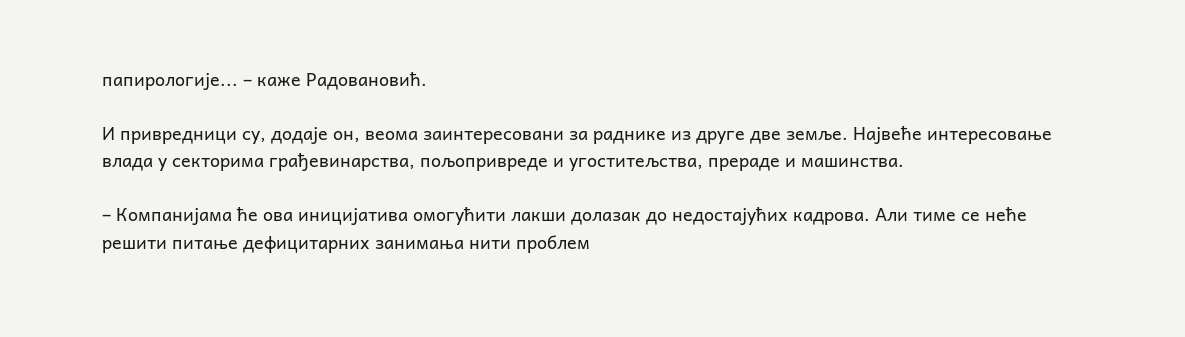папирологије... – каже Радовановић.

И привредници су, додаје он, веома заинтересовани за раднике из друге две земље. Највеће интересовање влада у секторима грађевинарства, пољопривреде и угоститељства, прераде и машинства.

– Компанијама ће ова иницијатива омогућити лакши долазак до недостајућих кадрова. Али тиме се неће решити питање дефицитарних занимања нити проблем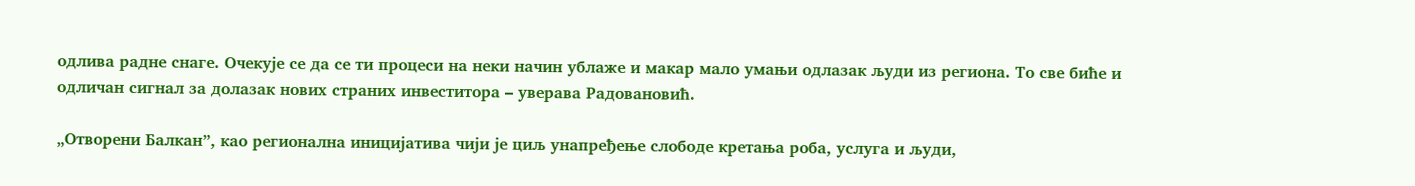одлива радне снаге. Очекује се да се ти процеси на неки начин ублаже и макар мало умањи одлазак људи из региона. То све биће и одличан сигнал за долазак нових страних инвеститора – уверава Радовановић.

„Отворени Балкан”, као регионална иницијатива чији је циљ унапређење слободе кретања роба, услуга и људи,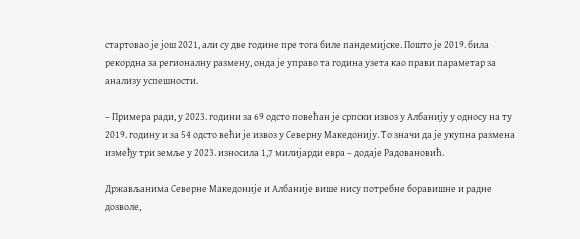стартовао је још 2021, али су две године пре тога биле пандемијске. Пошто је 2019. била рекордна за регионалну размену, онда је управо та година узета као прави параметар за анализу успешности.

– Примера ради, у 2023. години за 69 одсто повећан је српски извоз у Албанију у односу на ту 2019. годину и за 54 одсто већи је извоз у Северну Македонију. То значи да је укупна размена између три земље у 2023. износила 1,7 милијарди евра – додаје Радовановић.

Држављанима Северне Македоније и Албаније више нису потребне боравишне и радне дозволе,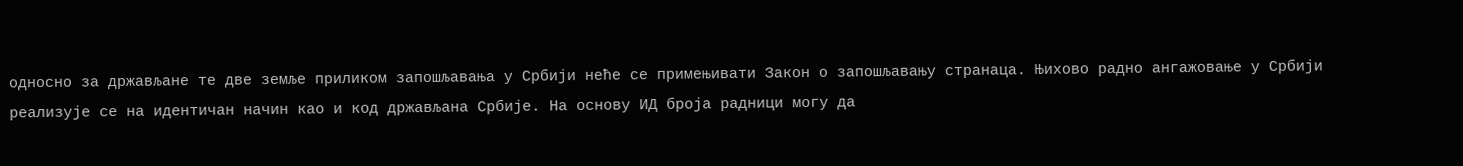односно за држављане те две земље приликом запошљавања у Србији неће се примењивати Закон о запошљавању странаца. Њихово радно ангажовање у Србији реализује се на идентичан начин као и код држављана Србије. На основу ИД броја радници могу да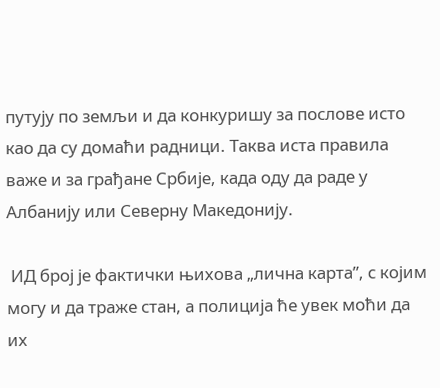путују по земљи и да конкуришу за послове исто као да су домаћи радници. Таква иста правила важе и за грађане Србије, када оду да раде у Албанију или Северну Македонију.

 ИД број је фактички њихова „лична карта”, с којим могу и да траже стан, а полиција ће увек моћи да их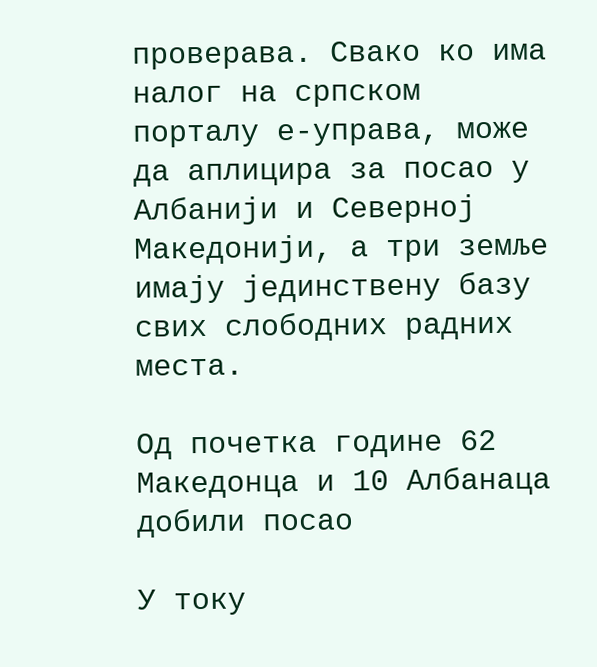проверава. Свако ко има налог на српском порталу е-управа, може да аплицира за посао у Албанији и Северној Македонији, а три земље имају јединствену базу свих слободних радних места.

Од почетка године 62 Македонца и 10 Албанаца добили посао

У току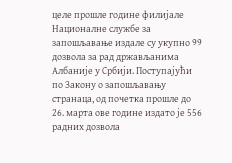целе прошле године филијале Националне службе за запошљавање издале су укупно 99 дозвола за рад држављанима Албаније у Србији. Поступајући по Закону о запошљавању странаца, од почетка прошле до 26. марта ове године издато је 556 радних дозвола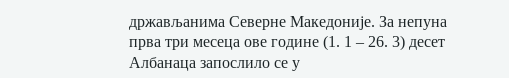држављанима Северне Македоније. За непуна прва три месеца ове године (1. 1 – 26. 3) десет Албанаца запослило се у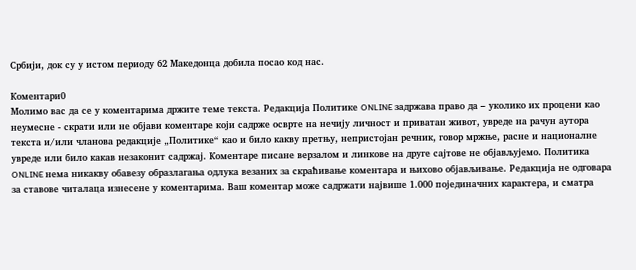Србији, док су у истом периоду 62 Македонца добила посао код нас.

Коментари0
Молимо вас да се у коментарима држите теме текста. Редакција Политике ONLINE задржава право да – уколико их процени као неумесне - скрати или не објави коментаре који садрже осврте на нечију личност и приватан живот, увреде на рачун аутора текста и/или чланова редакције „Политике“ као и било какву претњу, непристојан речник, говор мржње, расне и националне увреде или било какав незаконит садржај. Коментаре писане верзалом и линкове на друге сајтове не објављујемо. Политика ONLINE нема никакву обавезу образлагања одлука везаних за скраћивање коментара и њихово објављивање. Редакција не одговара за ставове читалаца изнесене у коментарима. Ваш коментар може садржати највише 1.000 појединачних карактера, и сматра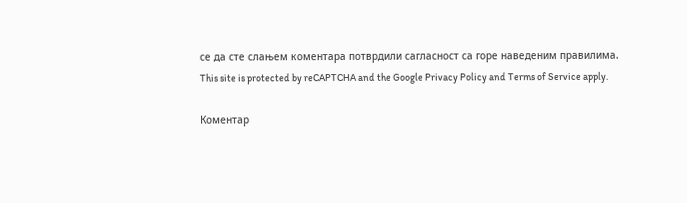се да сте слањем коментара потврдили сагласност са горе наведеним правилима.
This site is protected by reCAPTCHA and the Google Privacy Policy and Terms of Service apply.

Комeнтар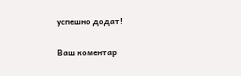успeшно додат!

Ваш комeнтар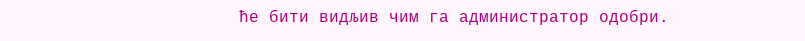ћe бити видљив чим га администратор одобри.